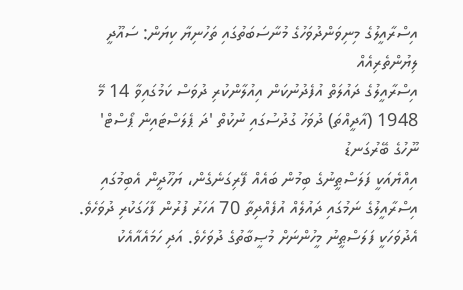އިސްރާއީލުގެ މިނިވަންދުވަހުގެ މުނާސަބަތުގައި ތަހުނިޔާ ކިޔަން: ސައޫދީ ލިޔުންތެރިއެއް
އިސްރާއީލުގެ ދައުލަތް އުފެދުނުކަން އިއުލާންކުރި ދުވަސް ކަމުގައިވާ 14 މޭ 1948 (އާދީއްތަ) ދުވަހު ގުދުސުގައި ނުކުތް 'ދަ ޕެލަސްޓައިން ޕޯސްޓް' ނޫހުގެ ބޭރުގަނޑު
އިއްޔެއަކީ ފަލަސްޠީނުގެ ބިމުން ބައެއް ފޭރިގަނެގެން، ޔަހޫދީން އެބިމުގައި އިސްރާއީލުގެ ނަމުގައި ދައުލެއް އުފެއްދިތާ 70 އަހަރު ފުރުން ފާހަގަކުރި ދުވަހެވެ. އެދުވަހަކީ ފަލަސްޠީނު މީހުންނަށް މުޞީބާތުގެ ދުވަހެވެ. އަދި ހަމައެއާއެކު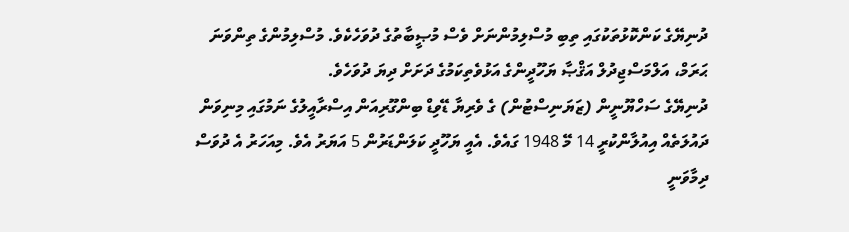ދުނިޔޭގެ ކަންކޮޅުތަކުގައި ތިބި މުސްލިމުންނަށް ވެސް މުޞީބާތުގެ ދުވަހެކެވެ. މުސްލިމުންގެ ތިންވަނަ ޙަރަމް، އަލްމަސްޖިދުލް އަޤްޞާ ޔަހޫދީންގެ އަޅުވެތިކަމުގެ ދަށަށް ދިޔަ ދުވަހެވެ.
ދުނިޔޭގެ ސަހްޔޫނީން (ޒަޔަނިސްޓުން) ގެ ވެރިޔާ ޑޭވިޑް ބިންގޫރިއަން އިސްރާއީލުގެ ނަމުގައި މިނިވަން ދައުލަތެއް އިއުލާންކުރީ 14 މޭ 1948 ގައެވެ. އެއީ ޔަހޫދީ ކަލަންޑަރުން 5 އަޔަރު އެވެ. މިއަހަރު އެ ދުވަސް ދިމާވަނީ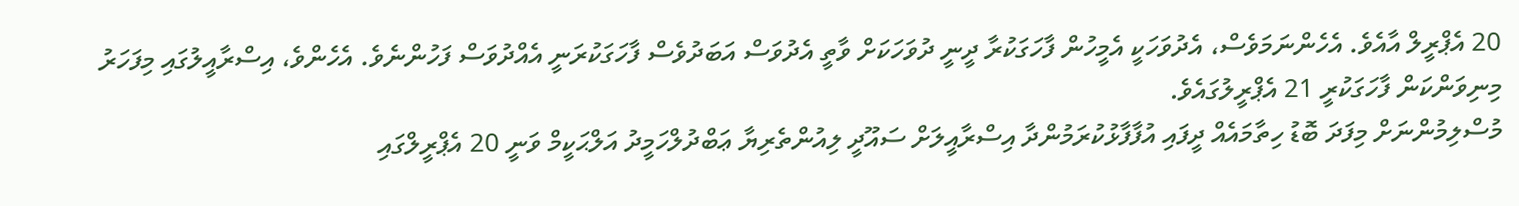20 އެޕްރީލް އާއެވެ. އެހެންނަމަވެސް، އެދުވަހަކީ އެމީހުން ފާހަގަކުރާ ދީނީ ދުވަހަކަށް ވާތީ އެދުވަސް އަބަދުވެސް ފާހަގަކުރަނީ އެއްދުވަސް ފަހުންނެވެ. އެހެންވެ، އިސްރާއީލުގައި މިފަހަރު މިނިވަންކަން ފާހަގަކުރީ 21 އެޕްރީލުގައެވެ.
މުސްލިމުންނަށް މިފަދަ ބޮޑު ހިތާމައެއް ދީފައި އުފާފާޅުކުރަމުންދާ އިސްރާއީލަށް ސައޫދީ ލިއުންތެރިޔާ ޢަބްދުލްހަމީދު އަލްޙަކީމް ވަނީ 20 އެޕްރީލްގައި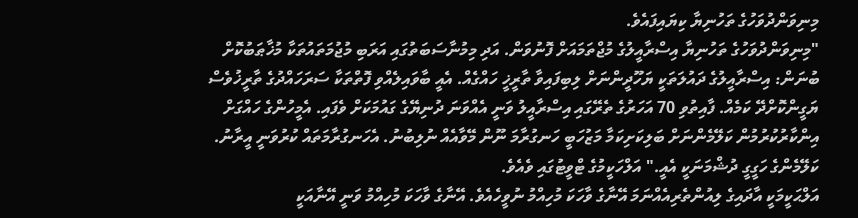މިނިވަންދުވަހުގެ ތަހުނިޔާ ކިޔައިފައެވެ.
"މިނިވަންދުވަހުގެ ތަހުނިޔާ އިސްރާއީލުގެ މުޖްތަމައަށް ފޮނުވަން. އަދި މިމުނާސަބަތުގައި އަރަބި މުޖުމަތައުތަކާ މުޚާޠަބުކޮށް ބުނަން: އިސްރާއީލުގެ ދައުލަތަކީ ޔަހޫދީންނަށް ލިބިފައިވާ ތާރީޚީ ހައްގެއް. އެއީ ބާވައިލެއްވި ފޮތްތަކާ ސަރަހައްދުގެ ތާރީޚުވެސް ޔަގީންކޮށްދޭ ކަމެއް. ފާއިތުވި 70 އަހަރުގެ ތެރޭގައި އިސްރާއީލު ވަނީ އެއްވަނަ ދުނިޔޭގެ ގައުމަކަށް ވެފައި. އެމީހުންގެ ހައްގަށް އިންކާރުކުރުމުން ކަލޭމެންނަށް ބަލިކަށިކަމާ މަޒުހަބީ ހަނގުރާމަ ނޫން މޭވާއެއް ނުލިބުނު. އެހަނގުރާމަތައް ކުރުވަނީ އީރާނު. ކަލޭމެންގެ ހަގީގީ ދުޝްމަނަކީ އެއީ." އަލްހަކީމުގެ ޓްވީޓުގައި ވެއެވެ.
އަލްޙަކީމަކީ އާދައިގެ ލިއުންތެރިއެއްނަމަ އޭނާގެ ވާހަކަ މުހިއްމު ނުވީހެއެވެ. އޭނާގެ ވާހަކަ މުހިއްމު ވަނީ އޭނާއަކީ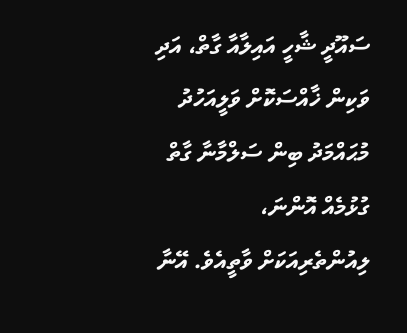ސައޫދީ ޝާހީ އައިލާއާ ގާތް، އަދި ވަކިން ޚާއްސަކޮށް ވަލީއަހުދު މުޙައްމަދު ބިން ސަލްމާނާ ގާތް ގުޅުމެއް އޮންނަ، ލިއުންތެރިއަކަށް ވާތީއެވެ. އޭނާ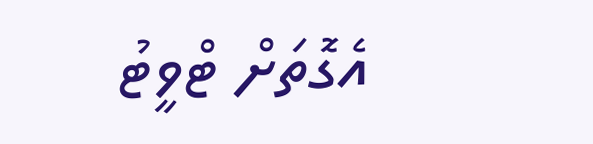އެގޮތަށް ޓްވީޓު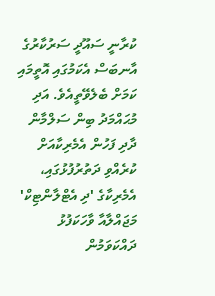ކުރާނީ ސައޫދީ ސަރުކާރުގެ އާނބަސް އެކަމުގައި އޮތީމައި ކަމަށް ބެލެވޭތީއެވެ. އަދި މުޙައްމަދު ބިން ސަލްމާން ދާދި ފަހުން އެމެރިކާއަށް ކުރެއްވި ދަތުރުފުޅުގައި،  އެމެރިކާގެ 'ދި އެޓްލާންޓިކް' މަޖައްލާއާ ވާހަކަފުޅު ދައްކަވަމުން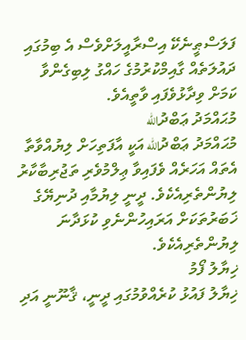ފަލަސްޠީނެކޭ އިސްރާއީލަށްވެސް އެ ބިމުގައި ދައުލަތެއް ގާއިމްކުރުމުގެ ހައްގު ލިބިގެންވާ ކަމަށް ވިދާޅުވެފައި ވާތީއެވެ.
މުޙައްމަދު ޢަބްދުالله
މުޙައްމަދު ޢަބްދުالله އަކީ އާފަތިހަށް ލިޔުއްވާތާ އެތައް އަހަރެއް ވެފައިވާ ޢިލްމުވެރި ތަޖުރިބާކާރު ލިޔުންތެރިއެކެވެ. ދީނީ ލިޔުމާއި ދުނިޔޭގެ ޚަބަރުތަކަށް އަރައިހުންނެވި ކުޅަދާނަ ލިޔުންތެރިއެކެވެ.
ޚިޔާލު ފޯމު
ޚިޔާލު ފައުޅު ކުރެއްވުމުގައި ދީނީ، ޤާނޫނީ އަދި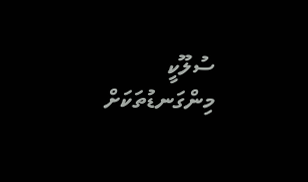ސުލޫކީ މިންގަނޑުތަކަށް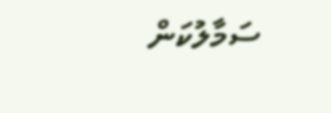ސަމާލުކަން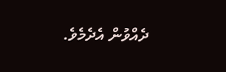ދެއްވުން އެދެމެވެ.